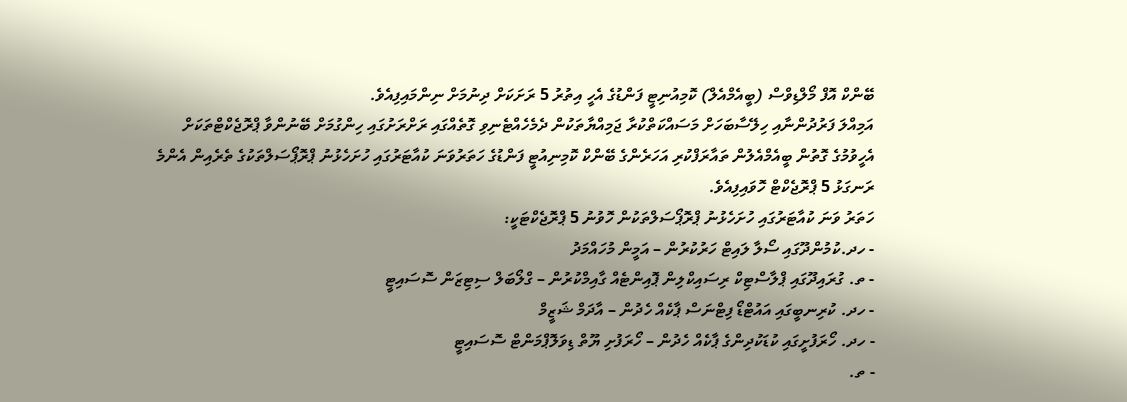ބޭންކް އޮފް މޯލްޑިވްސް (ބީއެމްއެލް) ކޮމިއުނިޓީ ފަންޑުގެ އެހީ އިތުރު 5 ރަށަކަށް ދިނުމަށް ނިންމައިފިއެވެ.
އަމިއްލަ ފަރުދުންނާއި ހިލޭސާބަހަށް މަސައްކަތްކުރާ ޖަމިއްޔާތަކުން ދެމެހެއްޓެނިވި ގޮތެއްގައި ރަށްރަށުގައި ހިންގުމަށް ބޭނުންވާ ޕްރޮޖެކްޓްތަކަށް އެހީވުމުގެ ގޮތުން ބީއެމްއެލުން ތައާރަފްކުރި އަހަރެންގެ ބޭންކް ކޮމިނިއުޓީ ފަންޑުގެ ހަތަރުވަނަ ކުއާޓަރުގައި ހުށަހެޅުނު ޕްރޮޕޯސަލްތަކުގެ ތެރެއިން އެންމެ ރަނގަޅު 5 ޕްރޮޖެކްޓް ހޮވައިފިއެވެ.
ހަތަރު ވަނަ ކުއާޓަރުގައި ހުށަހެޅުނު ޕްރޮޕޯސަލްތަކުން ހޮވުނު 5 ޕްރޮޖެކްޓަކީ:
- ހދ.ކުމުންދޫގައި ސޯލާ ލައިޓް ހަރުކުރުން – އަމީން މުހައްމަދު
- ތ. ގުރައިދޫގައި ޕްލާސްޓިކް ރިސައިކްލިން ޕޮއިންޓެއް ގާއިމްކުރުން – ގްލޯބަލް ސިޓިޒަން ސޮސައިޓީ
- ހދ. ކުރިނބީގައި އައުޓްޑޯ ފިޓްނަސް ޕާކެއް ހެދުން – އާދަމް ޝަޒީމް
- ހދ. ހޯރަފުށީގައި ކުޑަކުދިންގެ ޕާކެއް ހެދުން – ހޯރަފުށި ޔޫތް ޑިވަލޮޕްމަންޓް ސޮސައިޓީ
- ތ.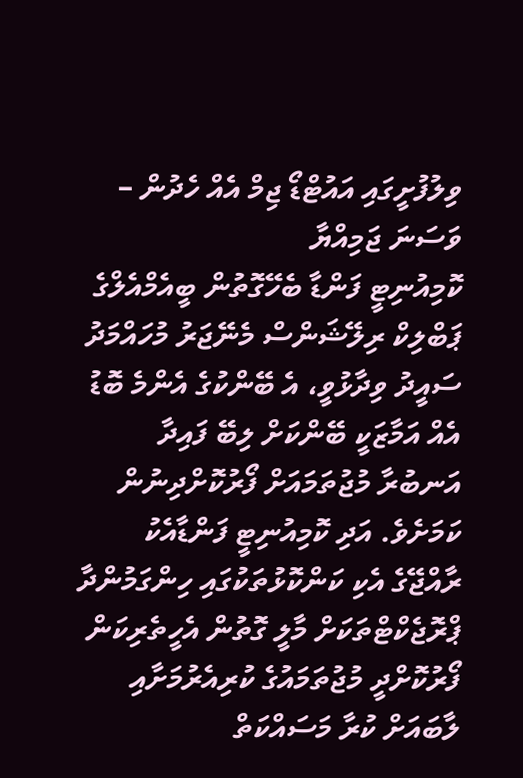ވިލުފުށީގައި އައުޓްޑޯ ޖިމް އެއް ހެދުން – ވަސަނަ ޖަމިއްޔާ
ކޮމިއުނިޓީ ފަންޑާ ބެހޭގޮތުން ބީއެމްއެލްގެ ޕަބްލިކް ރިލޭޝަންސް މެނޭޖަރު މުހައްމަދު ސައީދު ވިދާޅުވީ، އެ ބޭންކުގެ އެންމެ ބޮޑު އެއް އަމާޒަކީ ބޭންކަށް ލިބޭ ފައިދާ އަނބުރާ މުޖުތަމައަށް ފޯރުކޮށްދިނުން ކަމަށެވެ. އަދި ކޮމިއުނިޓީ ފަންޑާއެކު ރާއްޖޭގެ އެކި ކަންކޮޅުތަކުގައި ހިންގަމުންދާ ޕްރޮޖެކްޓްތަކަށް މާލީ ގޮތުން އެހީތެރިކަން ފޯރުކޮށްދީ މުޖުތަމައުގެ ކުރިއެރުމަށާއި ލާބައަށް ކުރާ މަސައްކަތް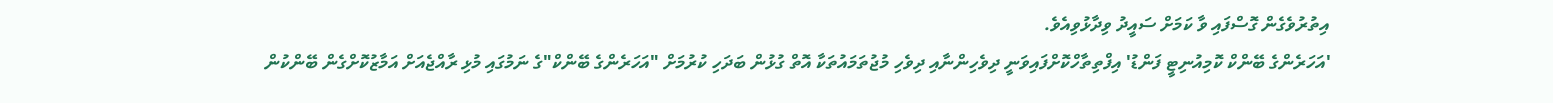އިތުރުވެގެން ގޮސްފައި ވާ ކަމަށް ސައީދު ވިދާޅުވިއެވެ.
'އަހަރެންގެ ބޭންކް ކޮމިއުނިޓީ ފަންޑު' އިފްތިތާހްކޮށްފައިވަނީ ދިވެހިންނާއި ދިވެހި މުޖުތަމައުތަކާ އޮތް ގުޅުން ބަދަހި ކުރުމަށް "އަހަރެންގެ ބޭންކް"ގެ ނަމުގައި މުޅި ރާއްޖެއަށް އަމާޒުކޮށްގެން ބޭންކުން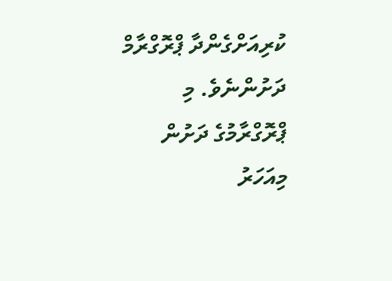ކުރިއަށްގެންދާ ޕްރޮގްރާމް ދަށުންނެވެ. މި ޕްރޮގްރާމުގެ ދަށުން މިއަހަރު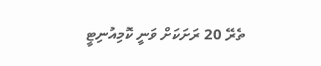ތެރޭ 20 ރަށަކަށް ވަނީ ކޮމިއުނިޓީ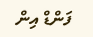ފަންޑް އިން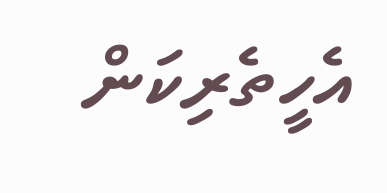އެހީތެރިކަން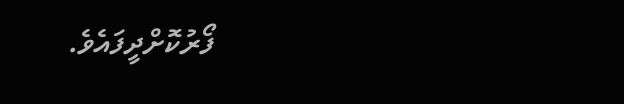ފޯރުކޮށްދީފައެވެ.